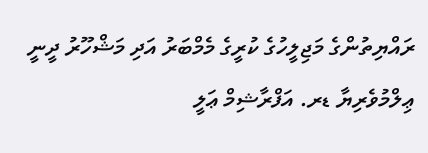ރައްޔިތުންގެ މަޖިލީހުގެ ކުރީގެ މެމްބަރު އަދި މަޝްހޫރު ދީނީ ޢިލްމުވެރިޔާ ޑރ. އަފްރާޝިމް ޢަލީ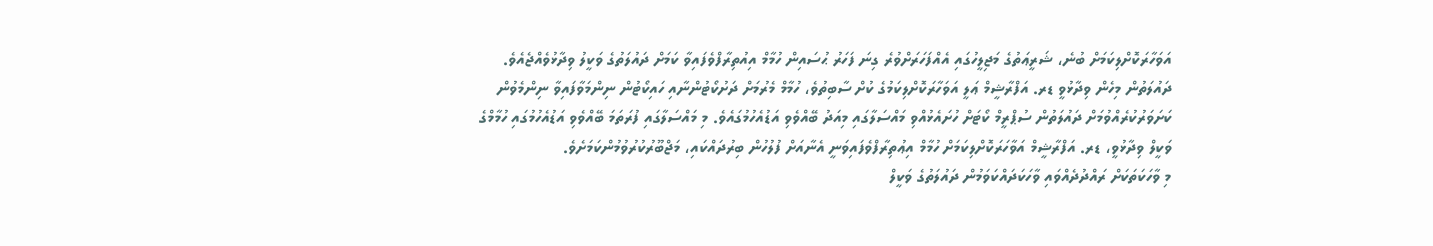އަވަހާރަކޮށްލިކަމަށް ބުނެ، ޝަރީޢަތުގެ މަޖިލީހުގައި އެއްފަހަރަށްވުރެ ގިނަ ފަހަރު ޙުސައިން ހުމާމް އިއުތިރާފްވެފައިވާ ކަމަށް ދައުލަތުގެ ވަކީލު ވިދާޅުވެއްޖެއެވެ.
ދައުލަތުން މިހެން ވިދާޅުވީ ޑރ. އަފްރާޝީމް ޢަލީ އަވަހާރަކޮށްލިކަމުގެ ކުށް ސާބިތުވެ، ހުމާމް މެރުމަށް ދަށުކޯޓުންނާއި ހައިކޯޓުން ނިންމަވާފައިވާ ނިންމެވުން ކަށަވަރުކުރެއްވުމަށް ދައުލަތުން ސުޕްރީމް ކޯޓަށް ހުށައެޅުއްވި މައްސަލާގައި މިއަދު ބޭއްވެވި އަޑުއެހުމުގައެވެ. މި މައްސަލާގައި ފުރަތަމަ ބޭއްވެވި އަޑުއެހުމުގައި ހުމާމްގެ ވަކީލް ވިދާޅުވީ، ޑރ. އަފްރާޝީމް އަވާހަރަކޮށްލިކަމަށް ހުމާމް އިޢުތިރާފްވެފައިވަނީ އެނާއަށް ފުލުހުން ބިރުދައްކައި، މަޖްބޫރުކުރުވުމުންކަމަށެވެ.
މި ވާހަކަތަކަށް ރައްދުދެއްވައި ވާހަކަދައްކަވަމުން ދައުލަތުގެ ވަކީލް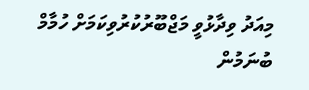މިއަދު ވިދާޅުވީ މަޖްބޫރުކުރުވިކަމަށް ހުމާމް ބުނަމުން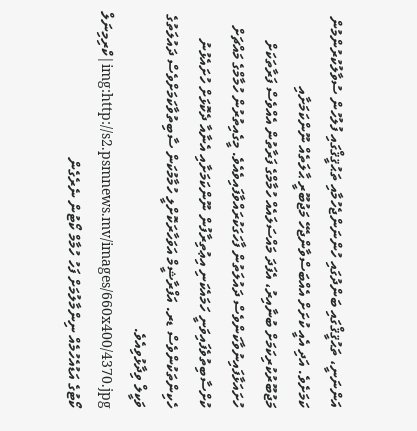އަންނަނީ، ތަޙުޤީޤްގައި ބަންދުގައި ހުންނަންޖެހުމާއި ތަޙުޤީޤްގައި ފުލުހުން ސުވާލުކުރުންމުން ކަމަށެވެ. އަދި އެއީ ކުށަށް އެއްބަސްވާންޖެހޭ މަޖުބޫރީ ޙާލަތެއް ނޫންކަމަށާއި މަޖުބޫރުކުރިކަމަށް ބުނާއިރު، އެފަދަ މައްސަލައެއް ހުމާމްގެ ފަރާތުން އެއްވެސް ފަރާތަކަށް ހުށައަޅާފައިނުވާކަންވެސް ދައުލަތުން ފާހަގަކުރައްވާފައިވެއެވެ. މީގެއިތުރުން ހުމާމްގެ މައްޗަށް ކުށްސާބިތުވެފައިވަނީ ހަމައެކަނި އިޢުތިރާފުން ނޫންކަމަށާއި އެނާއާ ދެކޮޅަށް ހުށައެޅުނު ހެކިންތަކުންވެސް ޑރ. އަފްރާޝީމް އަވަހާރަކޮށްލީ ހުމާމުކަން ސާބިތުވާކަމަށްވެސް ދައުލަތުގެ ވަކީލް ވިދާޅުވިއެވެ.
img:http://s2.psmnews.mv/images/660x400/4370.jpg|ކްރިމިނަލް ކޯޓުގެ އަޑުއެހުމެއް ނިންމާލުމަށް ފަހު ހުމާމް ކޯޓުން ނެރެގެން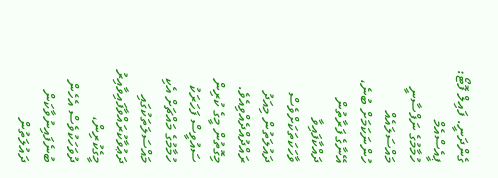ގެންދަނީ. ފައިލް ފޮޓޯ: ޕީއެސްއެމް
ހުމާމުގެ ނަފްސާނީ މައްސަލައެއް ހުންނަކަމަށް ބުނެ، އޭނާގެ ފަރާތުން ދައްކާފައިވާ ވާހަކަތަކަށްވެސް ދައުލަތުން މިއަދު ރައްދުއްދެއްވިއެވެ. މިގޮތުން މީގެ ކުރިން ސައުވީސް ފަހަރަކު ހުމާމުގެ މައްޗަށް އެކި މައްސަލަތަކުގައި ދަޢުވާކުރައްވާފައިވާއިރު މީގެކުރިން، ދުވަހަކުވެސް އެހެން ބުނެފައިނުވާކަން ދައުލަތުން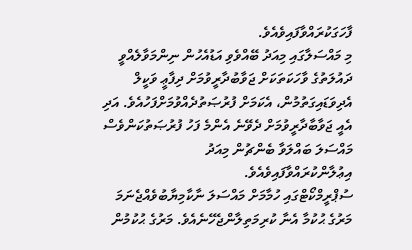ފާހަގަކުރައްވާފައިވެއެވެ.
މި މައްސަލާގައި މިއަދު ބޭއްވެވި އަޑުއެހުން ނިންމަވާލެއްވީ ދައުލަތުގެ ވާހަކަތަކަށް ޖަވާބުދާރީވުމަށް ދިފާޢީ ވަކީލް އެދިވަޑައިގަތުމުން، އެކަމަށް ފުރުޞަތުދެއްވުމަށްފަހުއެވެ. އަދި އެއީ ޖަވާބާދާރީވުމަށް ދެވޭނެ އެންމެ ފަހު ފުރުޞަތުކަންވެސް މައްސަލަ ބައްލަވާ ބެންޗުން މިއަދު އިޢުލާންކުރައްވާފައިވެއެވެ.
ސުޕްރީމްކޯޓްގައި ހުމާމަށް މައްސަލަ ނާކާމިޔާބުވެއްޖެނަމަ މަރުގެ ޙުކުމާ އެނާ ކުރިމަތިލާންޖެހޭނެއެވެ. މަރުގެ ޙުކުމުން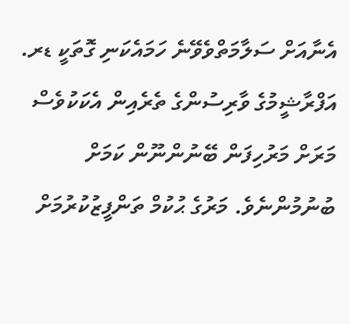އެނާއަށް ސަލާމަތްވެވޭނެ ހަމައެކަނި ގޮތަކީ ޑރ. އަފްރާޝީމުގެ ވާރިސުންގެ ތެރެއިން އެކަކުވެސް މަރަށް މަރުހިފަން ބޭނުންނޫން ކަމަށް ބުނުމުންނެވެ. މަރުގެ ޙުކުމް ތަންފީޒުކުރުމަށް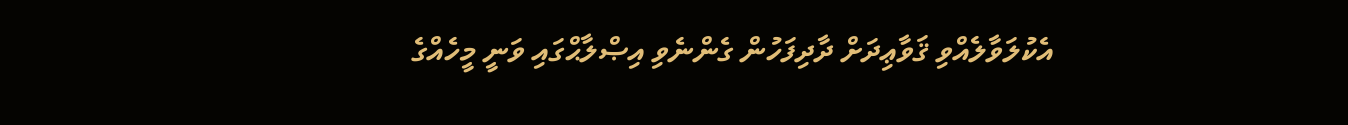އެކުލަވާލެއްވި ޤަވާޢިދަށް ދާދިފަހުން ގެންނެވި އިޞްލާޙްގައި ވަނީ މީހެއްގެ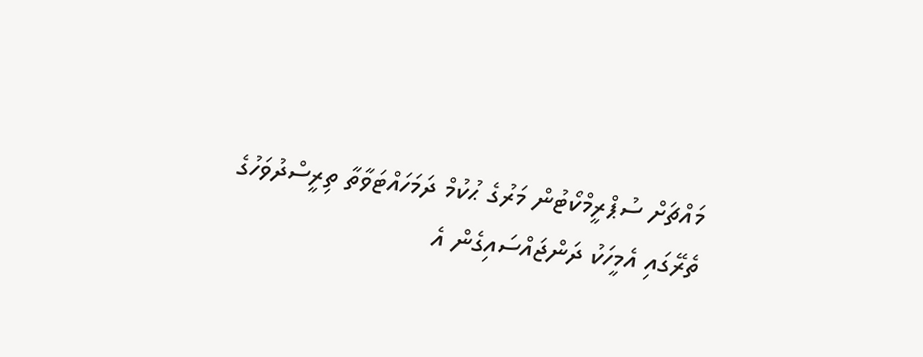މައްޗަށް ސުޕްރީމްކޯޓުން މަރުގެ ޙުކުމް ދަމަހައްޓަވާތާ ތިރީސްދުވަހުގެ ތެރޭގައި އެމީހަކު ދަންޖައްސައިގެން އެ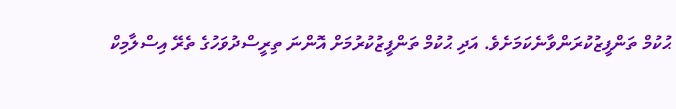ޙުކުމް ތަންފީޒުކުރަންވާނެކަމަށެވެ. އަދި ޙުކުމް ތަންފީޒުކުރުމަށް އޮންނަ ތިރީސްދުވަހުގެ ތެރޭ އިސްލާމިކް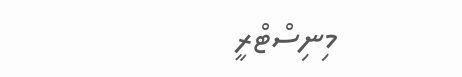މިނިސްޓްރީ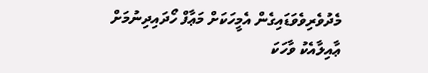މެދުވެރިވެވަޑައިގެން އެމީހަކަށް މަޢާފް ހޯދައިދިނުމަށް ޢާއިލާއެކު ވާހަކަ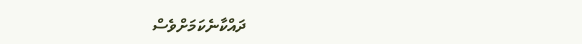ދައްކާނެކަމަށްވެސް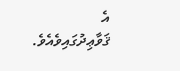އެ ޤަވާޢިދުގައިވެއެވެ.